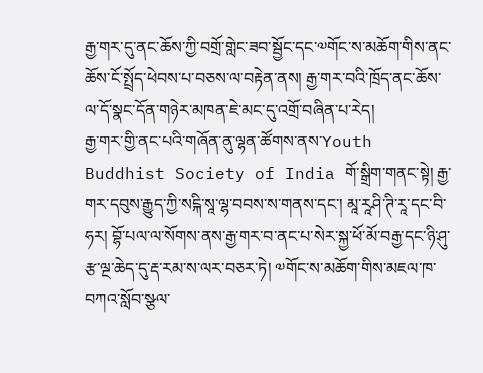རྒྱ་གར་དུ་ནང་ཆོས་ཀྱི་བགྲོ་གླེང་ཟབ་སྦྱོང་དང་༧གོང་ས་མཆོག་གིས་ནང་ཆོས་ངོ་སྤྲོད་ཕེབས་པ་བཅས་ལ་བརྟེན་ནས། རྒྱ་གར་བའི་ཁྲོད་ནང་ཆོས་ལ་དོ་སྣང་དོན་གཉེར་མཁན་ཇེ་མང་དུ་འགྲོ་བཞིན་པ་རེད།
རྒྱ་གར་གྱི་ནང་པའི་གཞོན་ནུ་ལྷན་ཚོགས་ནས་Youth Buddhist Society of India གོ་སྒྲིག་གནང་སྟེ། རྒྱ་གར་དབུས་རྒྱུད་ཀྱི་སངྐི་སཱ་ལྷ་བབས་ས་གནས་དང་། མཱ་རཱཤི་ཊི་རཱ་དང་བི་ཧར། བྷོ་པལ་ལ་སོགས་ནས་རྒྱ་གར་བ་ནང་པ་སེར་སྐྱ་ཕོ་མོ་བརྒྱ་དང་ཉི་ཤུ་རྩ་ལྔ་ཆེད་དུ་རྡ་རམ་ས་ལར་བཅར་ཏེ། ༧གོང་ས་མཆོག་གིས་མཇལ་ཁ་བཀའ་སློབ་སྩལ་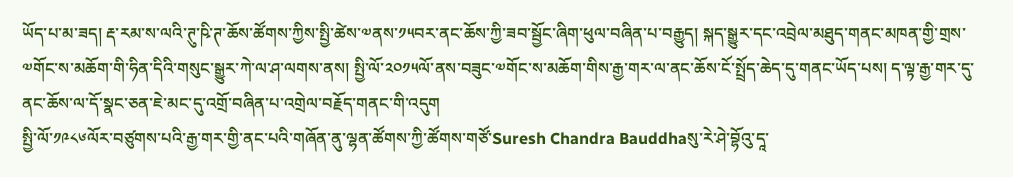ཡོད་པ་མ་ཟད། རྡ་རམ་ས་ལའི་ཊུ་ཥི་ཊ་ཆོས་ཚོགས་ཀྱིས་སྤྱི་ཚེས་༧ནས་༡༥བར་ནང་ཆོས་ཀྱི་ཟབ་སྦྱོང་ཞིག་ཕུལ་བཞིན་པ་བརྒྱུད། སྐད་སྒྱུར་དང་འབྲེལ་མཐུད་གནང་མཁན་གྱི་གྲས་༧གོང་ས་མཆོག་གི་ཧིན་དིའི་གསུང་སྒྱུར་ཀེ་ལ་ཤ་ལགས་ནས། སྤྱི་ལོ་༢༠༡༥ལོ་ནས་བཟུང་༧གོང་ས་མཆོག་གིས་རྒྱ་གར་ལ་ནང་ཆོས་ངོ་སྤྲོད་ཆེད་དུ་གནང་ཡོད་པས། ད་ལྟ་རྒྱ་གར་དུ་ནང་ཆོས་ལ་དོ་སྣང་ཅན་ཇེ་མང་དུ་འགྲོ་བཞིན་པ་འགྲེལ་བརྗོད་གནང་གི་འདུག
སྤྱི་ལོ་༡༩༨༦ལོར་བཙུགས་པའི་རྒྱ་གར་གྱི་ནང་པའི་གཞོན་ནུ་ལྷན་ཚོགས་ཀྱི་ཚོགས་གཙོ་Suresh Chandra Bauddhaསུ་རེ་ཤེ་བྷོའུ་དཱ་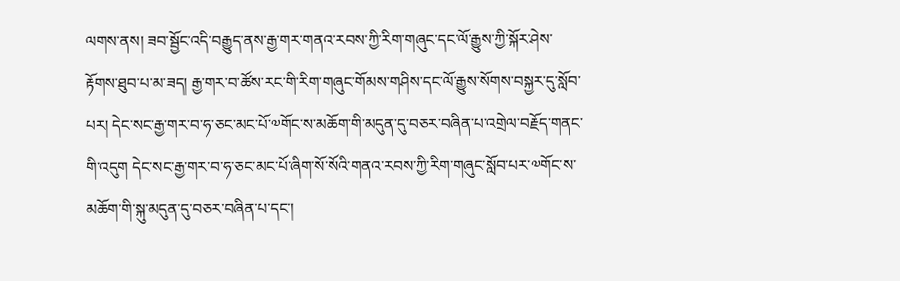ལགས་ནས། ཟབ་སྦྱོང་འདི་བརྒྱུད་ནས་རྒྱ་གར་གནའ་རབས་ཀྱི་རིག་གཞུང་དང་ལོ་རྒྱུས་ཀྱི་སྐོར་ཤེས་རྟོགས་ཐུབ་པ་མ་ཟད། རྒྱ་གར་བ་ཚོས་རང་གི་རིག་གཞུང་གོམས་གཤིས་དང་ལོ་རྒྱུས་སོགས་བསྐྱར་དུ་སློབ་པར། དེང་སང་རྒྱ་གར་བ་ཧ་ཅང་མང་པོ་༧གོང་ས་མཆོག་གི་མདུན་དུ་བཅར་བཞིན་པ་འགྲེལ་བརྗོད་གནང་གི་འདུག དེང་སང་རྒྱ་གར་བ་ཧ་ཅང་མང་པོ་ཞིག་སོ་སོའི་གནའ་རབས་ཀྱི་རིག་གཞུང་སློབ་པར་༧གོང་ས་མཆོག་གི་སྐུ་མདུན་དུ་བཅར་བཞིན་པ་དང་།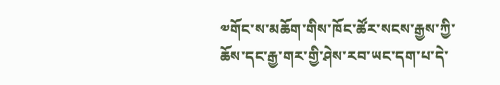༧གོང་ས་མཆོག་གིས་ཁོང་ཚོར་སངས་རྒྱས་ཀྱི་ཆོས་དང་རྒྱ་གར་གྱི་ཤེས་རབ་ཡང་དག་པ་དེ་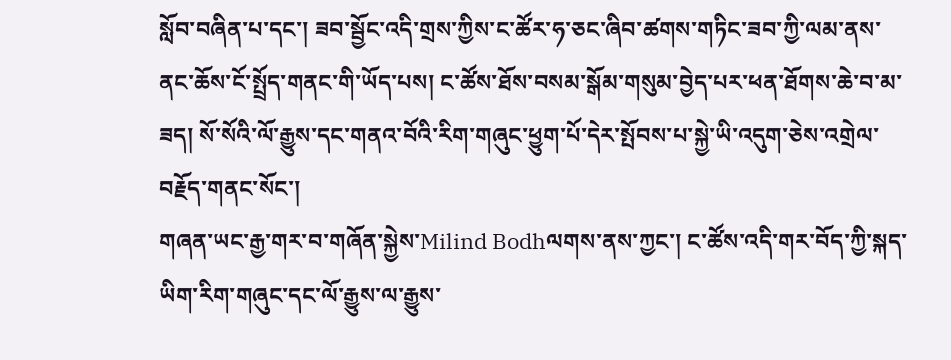སློབ་བཞིན་པ་དང་། ཟབ་སྦྱོང་འདི་གྲས་ཀྱིས་ང་ཚོར་ཧ་ཅང་ཞིབ་ཚགས་གཏིང་ཟབ་ཀྱི་ལམ་ནས་ནང་ཆོས་ངོ་སྤྲོད་གནང་གི་ཡོད་པས། ང་ཚོས་ཐོས་བསམ་སྒོམ་གསུམ་བྱེད་པར་ཕན་ཐོགས་ཆེ་བ་མ་ཟད། སོ་སོའི་ལོ་རྒྱུས་དང་གནའ་བོའི་རིག་གཞུང་ཕྱུག་པོ་དེར་སྤོབས་པ་སྐྱེ་ཡི་འདུག་ཅེས་འགྲེལ་བརྗོད་གནང་སོང་།
གཞན་ཡང་རྒྱ་གར་བ་གཞོན་སྐྱེས་Milind Bodhལགས་ནས་ཀྱང་། ང་ཚོས་འདི་གར་བོད་ཀྱི་སྐད་ཡིག་རིག་གཞུང་དང་ལོ་རྒྱུས་ལ་རྒྱུས་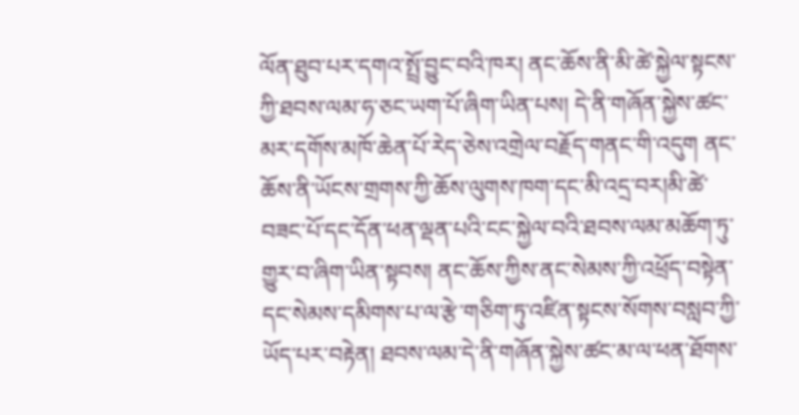ལོན་ཐུབ་པར་དགའ་སྤྲོ་བྱུང་བའི་ཁར། ནང་ཆོས་ནི་མི་ཚེ་སྐྱེལ་སྟངས་ཀྱི་ཐབས་ལམ་ཧ་ཅང་ཡག་པོ་ཞིག་ཡིན་པས། དེ་ནི་གཞོན་སྐྱེས་ཚང་མར་དགོས་མཁོ་ཆེན་པོ་རེད་ཅེས་འགྲེལ་བརྗོད་གནང་གི་འདུག ནང་ཆོས་ནི་ཡོངས་གྲགས་ཀྱི་ཆོས་ལུགས་ཁག་དང་མི་འདྲ་བར།མི་ཚེ་བཟང་པོ་དང་དོན་ཕན་ལྡན་པའི་ངང་སྐྱེལ་བའི་ཐབས་ལམ་མཆོག་ཏུ་གྱུར་བ་ཞིག་ཡིན་སྟབས། ནང་ཆོས་ཀྱིས་ནང་སེམས་ཀྱི་འཕྲོད་བསྟེན་དང་སེམས་དམིགས་པ་ལ་རྩེ་གཅིག་ཏུ་འཛིན་སྟངས་སོགས་བསླབ་ཀྱི་ཡོད་པར་བརྟེན། ཐབས་ལམ་དེ་ནི་གཞོན་སྐྱེས་ཚང་མ་ལ་ཕན་ཐོགས་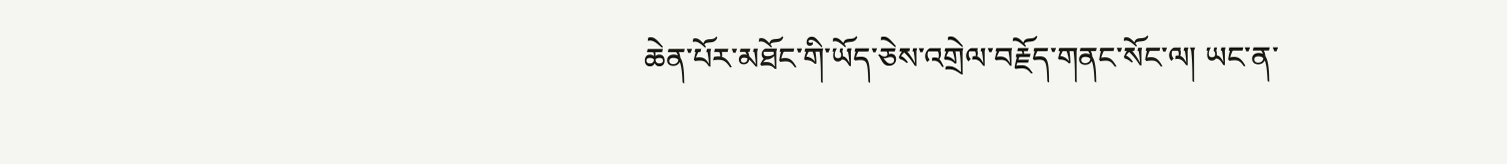ཆེན་པོར་མཐོང་གི་ཡོད་ཅེས་འགྲེལ་བརྗོད་གནང་སོང་ལ། ཡང་ན་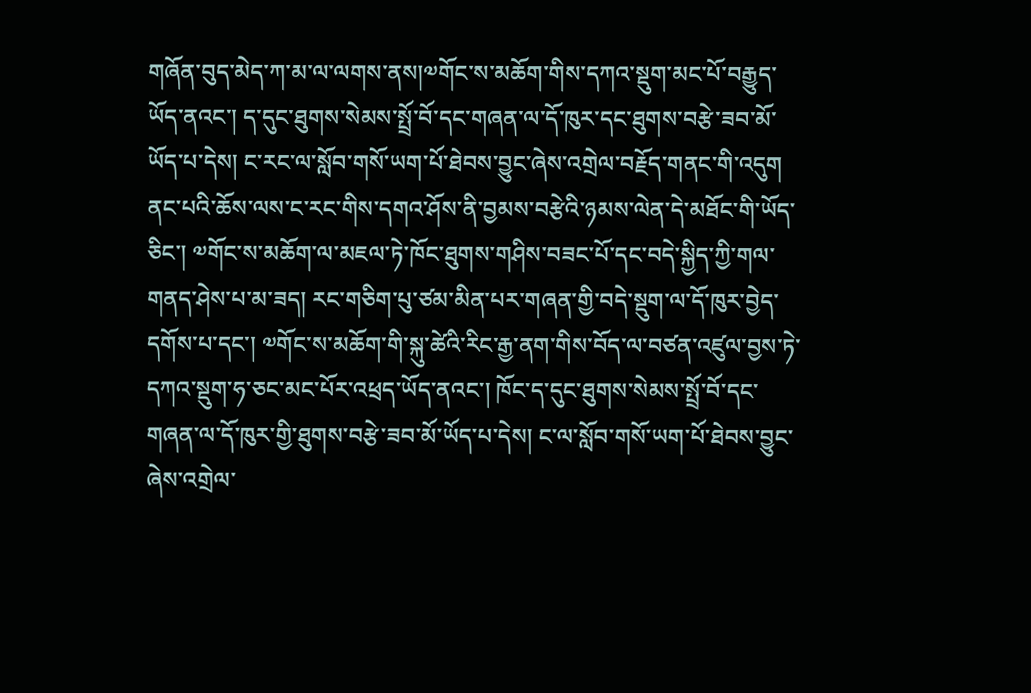གཞོན་བུད་མེད་ཀ་མ་ལ་ལགས་ནས།༧གོང་ས་མཆོག་གིས་དཀའ་སྡུག་མང་པོ་བརྒྱུད་ཡོད་ནའང་། ད་དུང་ཐུགས་སེམས་སྤྲོ་བོ་དང་གཞན་ལ་དོ་ཁུར་དང་ཐུགས་བརྩེ་ཟབ་མོ་ཡོད་པ་དེས། ང་རང་ལ་སློབ་གསོ་ཡག་པོ་ཐེབས་བྱུང་ཞེས་འགྲེལ་བརྗོད་གནང་གི་འདུག
ནང་པའི་ཆོས་ལས་ང་རང་གིས་དགའ་ཤོས་ནི་བྱམས་བརྩེའི་ཉམས་ལེན་དེ་མཐོང་གི་ཡོད་ཅིང་། ༧གོང་ས་མཆོག་ལ་མཇལ་ཏེ་ཁོང་ཐུགས་གཤིས་བཟང་པོ་དང་བདེ་སྐྱིད་ཀྱི་གལ་གནད་ཤེས་པ་མ་ཟད། རང་གཅིག་པུ་ཙམ་མིན་པར་གཞན་གྱི་བདེ་སྡུག་ལ་དོ་ཁུར་བྱེད་དགོས་པ་དང་། ༧གོང་ས་མཆོག་གི་སྐུ་ཚེའི་རིང་རྒྱ་ནག་གིས་བོད་ལ་བཙན་འཛུལ་བྱས་ཏེ་དཀའ་སྡུག་ཧ་ཅང་མང་པོར་འཕྲད་ཡོད་ནའང་། ཁོང་ད་དུང་ཐུགས་སེམས་སྤྲོ་བོ་དང་གཞན་ལ་དོ་ཁུར་གྱི་ཐུགས་བརྩེ་ཟབ་མོ་ཡོད་པ་དེས། ང་ལ་སློབ་གསོ་ཡག་པོ་ཐེབས་བྱུང་ཞེས་འགྲེལ་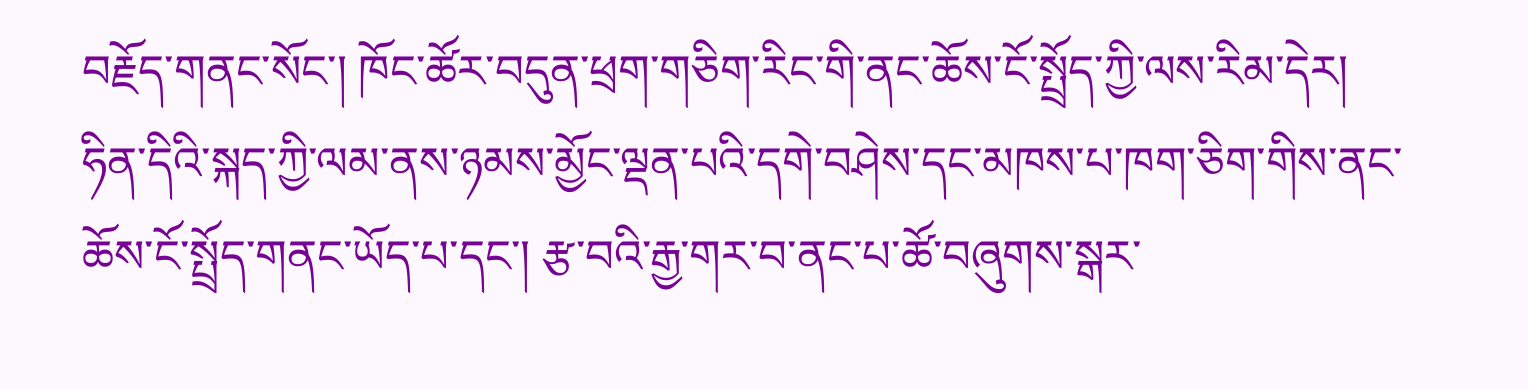བརྗོད་གནང་སོང་། ཁོང་ཚོར་བདུན་ཕྲག་གཅིག་རིང་གི་ནང་ཆོས་ངོ་སྤྲོད་ཀྱི་ལས་རིམ་དེར། ཧིན་དིའི་སྐད་ཀྱི་ལམ་ནས་ཉམས་མྱོང་ལྡན་པའི་དགེ་བཤེས་དང་མཁས་པ་ཁག་ཅིག་གིས་ནང་ཆོས་ངོ་སྤྲོད་གནང་ཡོད་པ་དང་། རྩ་བའི་རྒྱ་གར་བ་ནང་པ་ཚོ་བཞུགས་སྒར་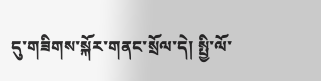དུ་གཟིགས་སྐོར་གནང་སྲོལ་དེ། སྤྱི་ལོ་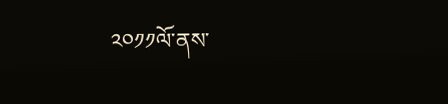༢༠༡༡ལོ་ནས་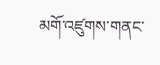མགོ་འཛུགས་གནང་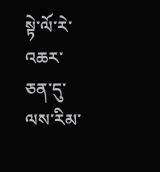སྟེ་ལོ་རེ་འཆར་ཅན་དུ་ལས་རིམ་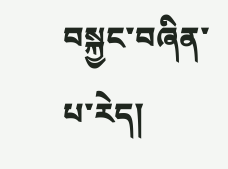བསྐྱང་བཞིན་པ་རེད།